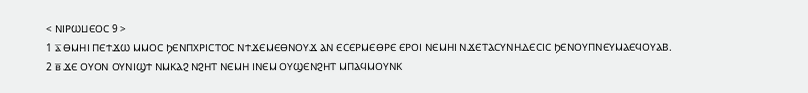< ⲚⲒⲢⲰⳘⲈⲞⲤ 9 >
1 ⲁ̅ ⲐⲘⲎⲒ ⲠⲈϮϪⲰ ⲘⲘⲞⲤ ϦⲈⲚⲠⲬⲢⲒⲤⲦⲞⲤ ⲚϮϪⲈⲘⲈⲐⲚⲞⲨϪ ⲀⲚ ⲈⲤⲈⲢⲘⲈⲐⲢⲈ ⲈⲢⲞⲒ ⲚⲈⲘⲎⲒ ⲚϪⲈⲦⲀⲤⲨⲚⲎⲆⲈⲤⲒⲤ ϦⲈⲚⲞⲨⲠⲚⲈⲨⲘⲀⲈϤⲞⲨⲀⲂ.
2 ⲃ̅ ϪⲈ ⲞⲨⲞⲚ ⲞⲨⲚⲒϢϮ ⲚⲘⲔⲀϨ ⲚϨⲎⲦ ⲚⲈⲘⲎ ⲒⲚⲈⲘ ⲞⲨϢⲈⲚϨⲎⲦ ⲘⲠⲀϤⲘⲞⲨⲚⲔ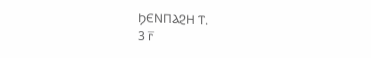ϦⲈⲚⲠⲀϨⲎ Ⲧ.
3 ⲅ̅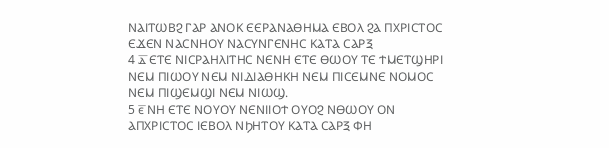ⲚⲀⲒⲦⲰⲂϨ ⲄⲀⲢ ⲀⲚⲞⲔ ⲈⲈⲢⲀⲚⲀⲐⲎⲘⲀ ⲈⲂⲞⲖ ϨⲀ ⲠⲬⲢⲒⲤⲦⲞⲤ ⲈϪⲈⲚ ⲚⲀⲤⲚⲎⲞⲨ ⲚⲀⲤⲨⲚⲄⲈⲚⲎⲤ ⲔⲀⲦⲀ ⲤⲀⲢⲜ
4 ⲇ̅ ⲈⲦⲈ ⲚⲒⲤⲢⲀⲎⲖⲒⲦⲎⲤ ⲚⲈⲚⲎ ⲈⲦⲈ ⲐⲰⲞⲨ ⲦⲈ ϮⲘⲈⲦϢⲎⲢⲒ ⲚⲈⲘ ⲠⲒⲰⲞⲨ ⲚⲈⲘ ⲚⲒⲆⲒⲀⲐⲎⲔⲎ ⲚⲈⲘ ⲠⲒⲤⲈⲘⲚⲈ ⲚⲞⲘⲞⲤ ⲚⲈⲘ ⲠⲒϢⲈⲘϢⲒ ⲚⲈⲘ ⲚⲒⲰϢ.
5 ⲉ̅ ⲚⲎ ⲈⲦⲈ ⲚⲞⲨⲞⲨ ⲚⲈⲚⲒⲒⲞϮ ⲞⲨⲞϨ ⲚⲐⲰⲞⲨ ⲞⲚ ⲀⲠⲬⲢⲒⲤⲦⲞⲤ ⲒⲈⲂⲞⲖ ⲚϦⲎⲦⲞⲨ ⲔⲀⲦⲀ ⲤⲀⲢⲜ ⲪⲎ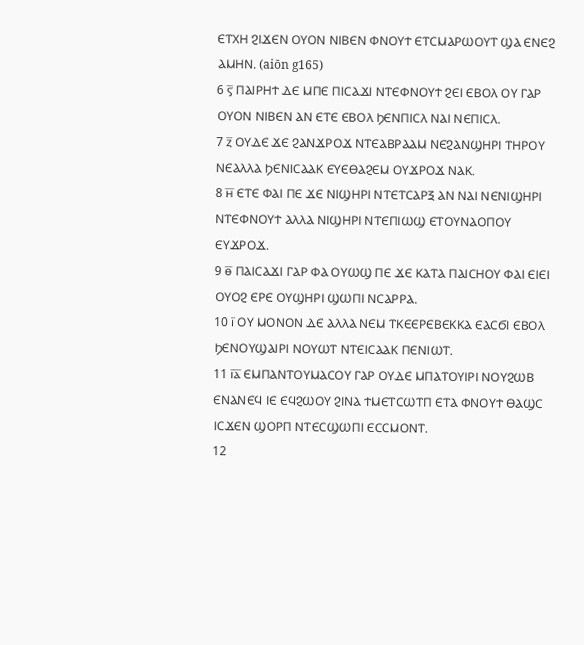ⲈⲦⲬⲎ ϨⲒϪⲈⲚ ⲞⲨⲞⲚ ⲚⲒⲂⲈⲚ ⲪⲚⲞⲨϮ ⲈⲦⲤⲘⲀⲢⲰⲞⲨⲦ ϢⲀ ⲈⲚⲈϨ ⲀⲘⲎⲚ. (aiōn g165)
6 ⲋ̅ ⲠⲀⲒⲢⲎϮ ⲆⲈ ⲘⲠⲈ ⲠⲒⲤⲀϪⲒ ⲚⲦⲈⲪⲚⲞⲨϮ ϨⲈⲒ ⲈⲂⲞⲖ ⲞⲨ ⲄⲀⲢ ⲞⲨⲞⲚ ⲚⲒⲂⲈⲚ ⲀⲚ ⲈⲦⲈ ⲈⲂⲞⲖ ϦⲈⲚⲠⲒⲤⲖ ⲚⲀⲒ ⲚⲈⲠⲒⲤⲖ.
7 ⲍ̅ ⲞⲨⲆⲈ ϪⲈ ϨⲀⲚϪⲢⲞϪ ⲚⲦⲈⲀⲂⲢⲀⲀⲘ ⲚⲈϨⲀⲚϢⲎⲢⲒ ⲦⲎⲢⲞⲨ ⲚⲈⲀⲖⲖⲀ ϦⲈⲚⲒⲤⲀⲀⲔ ⲈⲨⲈⲐⲀϨⲈⲘ ⲞⲨϪⲢⲞϪ ⲚⲀⲔ.
8 ⲏ̅ ⲈⲦⲈ ⲪⲀⲒ ⲠⲈ ϪⲈ ⲚⲒϢⲎⲢⲒ ⲚⲦⲈⲦⲤⲀⲢⲜ ⲀⲚ ⲚⲀⲒ ⲚⲈⲚⲒϢⲎⲢⲒ ⲚⲦⲈⲪⲚⲞⲨϮ ⲀⲖⲖⲀ ⲚⲒϢⲎⲢⲒ ⲚⲦⲈⲠⲒⲰϢ ⲈⲦⲞⲨⲚⲀⲞⲠⲞⲨ ⲈⲨϪⲢⲞϪ.
9 ⲑ̅ ⲠⲀⲒⲤⲀϪⲒ ⲄⲀⲢ ⲪⲀ ⲞⲨⲰϢ ⲠⲈ ϪⲈ ⲔⲀⲦⲀ ⲠⲀⲒⲤⲎⲞⲨ ⲪⲀⲒ ⲈⲒⲈⲒ ⲞⲨⲞϨ ⲈⲢⲈ ⲞⲨϢⲎⲢⲒ ϢⲰⲠⲒ ⲚⲤⲀⲢⲢⲀ.
10 ⲓ̅ ⲞⲨ ⲘⲞⲚⲞⲚ ⲆⲈ ⲀⲖⲖⲀ ⲚⲈⲘ ⲦⲔⲈⲈⲢⲈⲂⲈⲔⲔⲀ ⲈⲀⲤϬⲒ ⲈⲂⲞⲖ ϦⲈⲚⲞⲨϢⲀⲒⲢⲒ ⲚⲞⲨⲰⲦ ⲚⲦⲈⲒⲤⲀⲀⲔ ⲠⲈⲚⲒⲰⲦ.
11 ⲓ̅ⲁ̅ ⲈⲘⲠⲀⲚⲦⲞⲨⲘⲀⲤⲞⲨ ⲄⲀⲢ ⲞⲨⲆⲈ ⲘⲠⲀⲦⲞⲨⲒⲢⲒ ⲚⲞⲨϨⲰⲂ ⲈⲚⲀⲚⲈϤ ⲒⲈ ⲈϤϨⲰⲞⲨ ϨⲒⲚⲀ ϮⲘⲈⲦⲤⲰⲦⲠ ⲈⲦⲀ ⲪⲚⲞⲨϮ ⲐⲀϢⲤ ⲒⲤϪⲈⲚ ϢⲞⲢⲠ ⲚⲦⲈⲤϢⲰⲠⲒ ⲈⲤⲤⲘⲞⲚⲦ.
12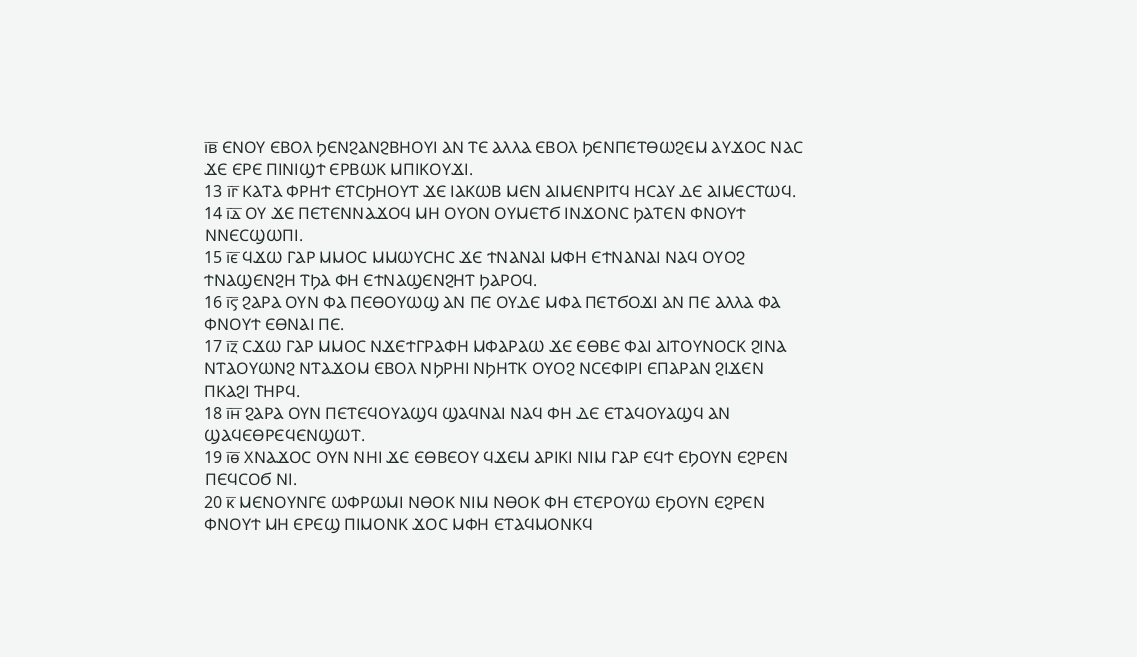ⲓ̅ⲃ̅ ⲈⲚⲞⲨ ⲈⲂⲞⲖ ϦⲈⲚϨⲀⲚϨⲂⲎⲞⲨⲒ ⲀⲚ ⲦⲈ ⲀⲖⲖⲀ ⲈⲂⲞⲖ ϦⲈⲚⲠⲈⲦⲐⲰϨⲈⲘ ⲀⲨϪⲞⲤ ⲚⲀⲤ ϪⲈ ⲈⲢⲈ ⲠⲒⲚⲒϢϮ ⲈⲢⲂⲰⲔ ⲘⲠⲒⲔⲞⲨϪⲒ.
13 ⲓ̅ⲅ̅ ⲔⲀⲦⲀ ⲪⲢⲎϮ ⲈⲦⲤϦⲎⲞⲨⲦ ϪⲈ ⲒⲀⲔⲰⲂ ⲘⲈⲚ ⲀⲒⲘⲈⲚⲢⲒⲦϤ ⲎⲤⲀⲨ ⲆⲈ ⲀⲒⲘⲈⲤⲦⲰϤ.
14 ⲓ̅ⲇ̅ ⲞⲨ ϪⲈ ⲠⲈⲦⲈⲚⲚⲀϪⲞϤ ⲘⲎ ⲞⲨⲞⲚ ⲞⲨⲘⲈⲦϬ ⲒⲚϪⲞⲚⲤ ϦⲀⲦⲈⲚ ⲪⲚⲞⲨϮ ⲚⲚⲈⲤϢⲰⲠⲒ.
15 ⲓ̅ⲉ̅ ϤϪⲰ ⲄⲀⲢ ⲘⲘⲞⲤ ⲘⲘⲰⲨⲤⲎⲤ ϪⲈ ϮⲚⲀⲚⲀⲒ ⲘⲪⲎ ⲈϮⲚⲀⲚⲀⲒ ⲚⲀϤ ⲞⲨⲞϨ ϮⲚⲀϢⲈⲚϨⲎ ⲦϦⲀ ⲪⲎ ⲈϮⲚⲀϢⲈⲚϨⲎⲦ ϦⲀⲢⲞϤ.
16 ⲓ̅ⲋ̅ ϨⲀⲢⲀ ⲞⲨⲚ ⲪⲀ ⲠⲈⲐⲞⲨⲰϢ ⲀⲚ ⲠⲈ ⲞⲨⲆⲈ ⲘⲪⲀ ⲠⲈⲦϬⲞϪⲒ ⲀⲚ ⲠⲈ ⲀⲖⲖⲀ ⲪⲀ ⲪⲚⲞⲨϮ ⲈⲐⲚⲀⲒ ⲠⲈ.
17 ⲓ̅ⲍ̅ ⲤϪⲰ ⲄⲀⲢ ⲘⲘⲞⲤ ⲚϪⲈϮⲄⲢⲀⲪⲎ ⲘⲪⲀⲢⲀⲰ ϪⲈ ⲈⲐⲂⲈ ⲪⲀⲒ ⲀⲒⲦⲞⲨⲚⲞⲤⲔ ϨⲒⲚⲀ ⲚⲦⲀⲞⲨⲰⲚϨ ⲚⲦⲀϪⲞⲘ ⲈⲂⲞⲖ ⲚϦⲢⲎⲒ ⲚϦⲎⲦⲔ ⲞⲨⲞϨ ⲚⲤⲈⲪⲒⲢⲒ ⲈⲠⲀⲢⲀⲚ ϨⲒϪⲈⲚ ⲠⲔⲀϨⲒ ⲦⲎⲢϤ.
18 ⲓ̅ⲏ̅ ϨⲀⲢⲀ ⲞⲨⲚ ⲠⲈⲦⲈϤⲞⲨⲀϢϤ ϢⲀϤⲚⲀⲒ ⲚⲀϤ ⲪⲎ ⲆⲈ ⲈⲦⲀϤⲞⲨⲀϢϤ ⲀⲚ ϢⲀϤⲈⲐⲢⲈϤⲈⲚϢⲰⲦ.
19 ⲓ̅ⲑ̅ ⲬⲚⲀϪⲞⲤ ⲞⲨⲚ ⲚⲎⲒ ϪⲈ ⲈⲐⲂⲈⲞⲨ ϤϪⲈⲘ ⲀⲢⲒⲔⲒ ⲚⲒⲘ ⲄⲀⲢ ⲈϤϮ ⲈϦⲞⲨⲚ ⲈϨⲢⲈⲚ ⲠⲈϤⲤⲞϬ ⲚⲒ.
20 ⲕ̅ ⲘⲈⲚⲞⲨⲚⲄⲈ ⲰⲪⲢⲰⲘⲒ ⲚⲐⲞⲔ ⲚⲒⲘ ⲚⲐⲞⲔ ⲪⲎ ⲈⲦⲈⲢⲞⲨⲰ ⲈϦⲞⲨⲚ ⲈϨⲢⲈⲚ ⲪⲚⲞⲨϮ ⲘⲎ ⲈⲢⲈϢ ⲠⲒⲘⲞⲚⲔ ϪⲞⲤ ⲘⲪⲎ ⲈⲦⲀϤⲘⲞⲚⲔϤ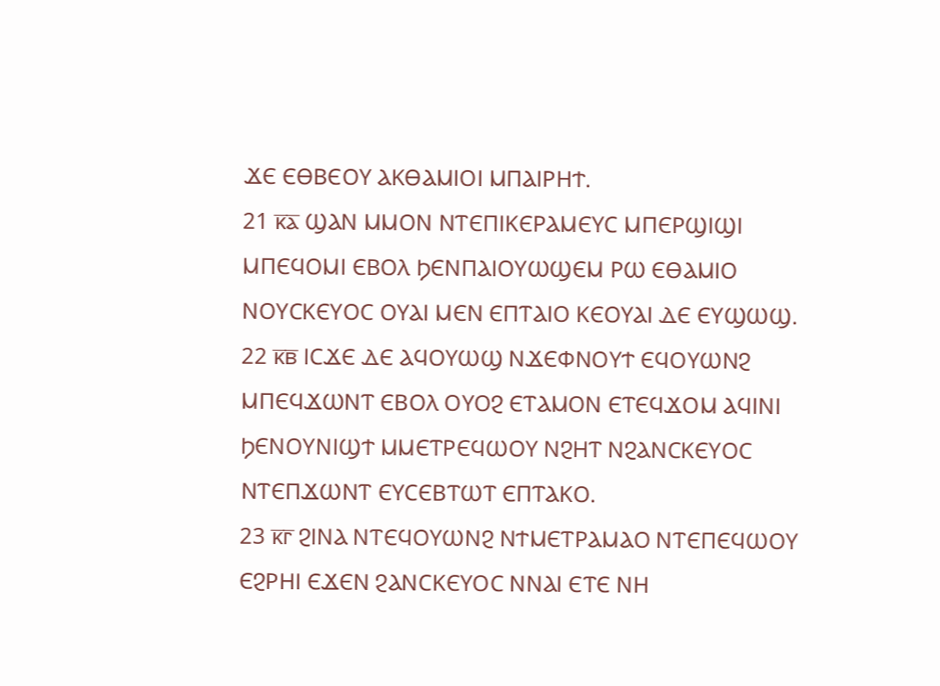ϪⲈ ⲈⲐⲂⲈⲞⲨ ⲀⲔⲐⲀⲘⲒⲞⲒ ⲘⲠⲀⲒⲢⲎϮ.
21 ⲕ̅ⲁ̅ ϢⲀⲚ ⲘⲘⲞⲚ ⲚⲦⲈⲠⲒⲔⲈⲢⲀⲘⲈⲨⲤ ⲘⲠⲈⲢϢⲒϢⲒ ⲘⲠⲈϤⲞⲘⲒ ⲈⲂⲞⲖ ϦⲈⲚⲠⲀⲒⲞⲨⲰϢⲈⲘ ⲢⲰ ⲈⲐⲀⲘⲒⲞ ⲚⲞⲨⲤⲔⲈⲨⲞⲤ ⲞⲨⲀⲒ ⲘⲈⲚ ⲈⲠⲦⲀⲒⲞ ⲔⲈⲞⲨⲀⲒ ⲆⲈ ⲈⲨϢⲰϢ.
22 ⲕ̅ⲃ̅ ⲒⲤϪⲈ ⲆⲈ ⲀϤⲞⲨⲰϢ ⲚϪⲈⲪⲚⲞⲨϮ ⲈϤⲞⲨⲰⲚϨ ⲘⲠⲈϤϪⲰⲚⲦ ⲈⲂⲞⲖ ⲞⲨⲞϨ ⲈⲦⲀⲘⲞⲚ ⲈⲦⲈϤϪⲞⲘ ⲀϤⲒⲚⲒ ϦⲈⲚⲞⲨⲚⲒϢϮ ⲘⲘⲈⲦⲢⲈϤⲰⲞⲨ ⲚϨⲎⲦ ⲚϨⲀⲚⲤⲔⲈⲨⲞⲤ ⲚⲦⲈⲠϪⲰⲚⲦ ⲈⲨⲤⲈⲂⲦⲰⲦ ⲈⲠⲦⲀⲔⲞ.
23 ⲕ̅ⲅ̅ ϨⲒⲚⲀ ⲚⲦⲈϤⲞⲨⲰⲚϨ ⲚϮⲘⲈⲦⲢⲀⲘⲀⲞ ⲚⲦⲈⲠⲈϤⲰⲞⲨ ⲈϨⲢⲎⲒ ⲈϪⲈⲚ ϨⲀⲚⲤⲔⲈⲨⲞⲤ ⲚⲚⲀⲒ ⲈⲦⲈ ⲚⲎ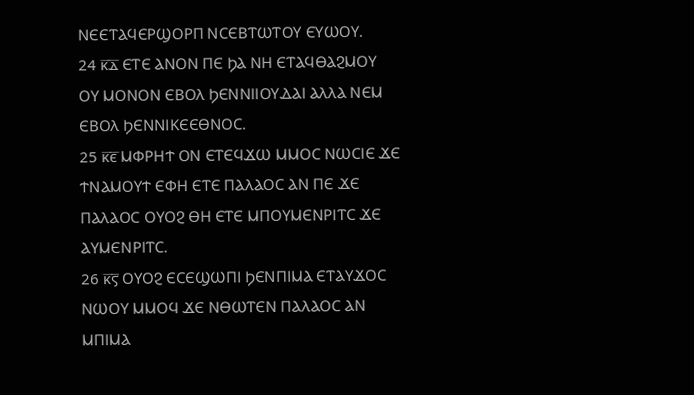ⲚⲈⲈⲦⲀϤⲈⲢϢⲞⲢⲠ ⲚⲤⲈⲂⲦⲰⲦⲞⲨ ⲈⲨⲰⲞⲨ.
24 ⲕ̅ⲇ̅ ⲈⲦⲈ ⲀⲚⲞⲚ ⲠⲈ ϦⲀ ⲚⲎ ⲈⲦⲀϤⲐⲀϨⲘⲞⲨ ⲞⲨ ⲘⲞⲚⲞⲚ ⲈⲂⲞⲖ ϦⲈⲚⲚⲒⲒⲞⲨⲆⲀⲒ ⲀⲖⲖⲀ ⲚⲈⲘ ⲈⲂⲞⲖ ϦⲈⲚⲚⲒⲔⲈⲈⲐⲚⲞⲤ.
25 ⲕ̅ⲉ̅ ⲘⲪⲢⲎϮ ⲞⲚ ⲈⲦⲈϤϪⲰ ⲘⲘⲞⲤ ⲚⲰⲤⲒⲈ ϪⲈ ϮⲚⲀⲘⲞⲨϮ ⲈⲪⲎ ⲈⲦⲈ ⲠⲀⲖⲀⲞⲤ ⲀⲚ ⲠⲈ ϪⲈ ⲠⲀⲖⲀⲞⲤ ⲞⲨⲞϨ ⲐⲎ ⲈⲦⲈ ⲘⲠⲞⲨⲘⲈⲚⲢⲒⲦⲤ ϪⲈ ⲀⲨⲘⲈⲚⲢⲒⲦⲤ.
26 ⲕ̅ⲋ̅ ⲞⲨⲞϨ ⲈⲤⲈϢⲰⲠⲒ ϦⲈⲚⲠⲒⲘⲀ ⲈⲦⲀⲨϪⲞⲤ ⲚⲰⲞⲨ ⲘⲘⲞϤ ϪⲈ ⲚⲐⲰⲦⲈⲚ ⲠⲀⲖⲀⲞⲤ ⲀⲚ ⲘⲠⲒⲘⲀ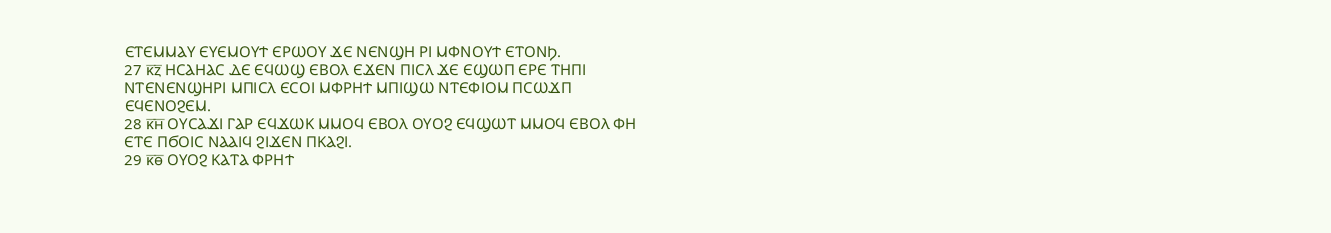ⲈⲦⲈⲘⲘⲀⲨ ⲈⲨⲈⲘⲞⲨϮ ⲈⲢⲰⲞⲨ ϪⲈ ⲚⲈⲚϢⲎ ⲢⲒ ⲘⲪⲚⲞⲨϮ ⲈⲦⲞⲚϦ.
27 ⲕ̅ⲍ̅ ⲎⲤⲀⲎⲀⲤ ⲆⲈ ⲈϤⲰϢ ⲈⲂⲞⲖ ⲈϪⲈⲚ ⲠⲒⲤⲖ ϪⲈ ⲈϢⲰⲠ ⲈⲢⲈ ⲦⲎⲠⲒ ⲚⲦⲈⲚⲈⲚϢⲎⲢⲒ ⲘⲠⲒⲤⲖ ⲈⲤⲞⲒ ⲘⲪⲢⲎϮ ⲘⲠⲒϢⲰ ⲚⲦⲈⲪⲒⲞⲘ ⲠⲤⲰϪⲠ ⲈϤⲈⲚⲞϨⲈⲘ.
28 ⲕ̅ⲏ̅ ⲞⲨⲤⲀϪⲒ ⲄⲀⲢ ⲈϤϪⲰⲔ ⲘⲘⲞϤ ⲈⲂⲞⲖ ⲞⲨⲞϨ ⲈϤϢⲰⲦ ⲘⲘⲞϤ ⲈⲂⲞⲖ ⲪⲎ ⲈⲦⲈ ⲠϬⲞⲒⲤ ⲚⲀⲀⲒϤ ϨⲒϪⲈⲚ ⲠⲔⲀϨⲒ.
29 ⲕ̅ⲑ̅ ⲞⲨⲞϨ ⲔⲀⲦⲀ ⲪⲢⲎϮ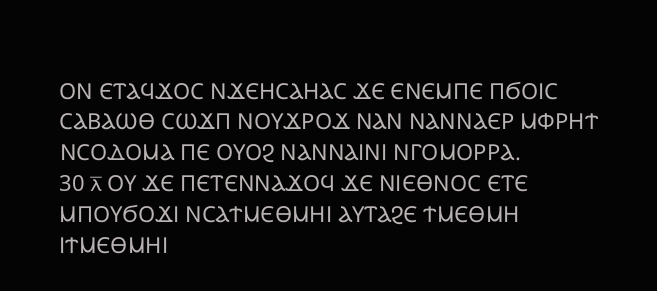ⲞⲚ ⲈⲦⲀϤϪⲞⲤ ⲚϪⲈⲎⲤⲀⲎⲀⲤ ϪⲈ ⲈⲚⲈⲘⲠⲈ ⲠϬⲞⲒⲤ ⲤⲀⲂⲀⲰⲐ ⲤⲰϪⲠ ⲚⲞⲨϪⲢⲞϪ ⲚⲀⲚ ⲚⲀⲚⲚⲀⲈⲢ ⲘⲪⲢⲎϮ ⲚⲤⲞⲆⲞⲘⲀ ⲠⲈ ⲞⲨⲞϨ ⲚⲀⲚⲚⲀⲒⲚⲒ ⲚⲄⲞⲘⲞⲢⲢⲀ.
30 ⲗ̅ ⲞⲨ ϪⲈ ⲠⲈⲦⲈⲚⲚⲀϪⲞϤ ϪⲈ ⲚⲒⲈⲐⲚⲞⲤ ⲈⲦⲈ ⲘⲠⲞⲨϬⲞϪⲒ ⲚⲤⲀϮⲘⲈⲐⲘⲎⲒ ⲀⲨⲦⲀϨⲈ ϮⲘⲈⲐⲘⲎ ⲒϮⲘⲈⲐⲘⲎⲒ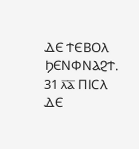ⲆⲈ ϮⲈⲂⲞⲖ ϦⲈⲚⲪⲚⲀϨϮ.
31 ⲗ̅ⲁ̅ ⲠⲒⲤⲖ ⲆⲈ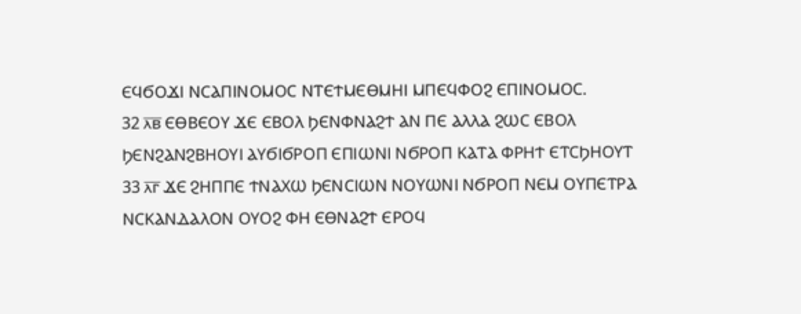ⲈϤϬⲞϪⲒ ⲚⲤⲀⲠⲒⲚⲞⲘⲞⲤ ⲚⲦⲈϮⲘⲈⲐⲘⲎⲒ ⲘⲠⲈϤⲪⲞϨ ⲈⲠⲒⲚⲞⲘⲞⲤ.
32 ⲗ̅ⲃ̅ ⲈⲐⲂⲈⲞⲨ ϪⲈ ⲈⲂⲞⲖ ϦⲈⲚⲪⲚⲀϨϮ ⲀⲚ ⲠⲈ ⲀⲖⲖⲀ ϨⲰⲤ ⲈⲂⲞⲖ ϦⲈⲚϨⲀⲚϨⲂⲎⲞⲨⲒ ⲀⲨϬⲒϬⲢⲞⲠ ⲈⲠⲒⲰⲚⲒ ⲚϬⲢⲞⲠ ⲔⲀⲦⲀ ⲪⲢⲎϮ ⲈⲦⲤϦⲎⲞⲨⲦ
33 ⲗ̅ⲅ̅ ϪⲈ ϨⲎⲠⲠⲈ ϮⲚⲀⲬⲰ ϦⲈⲚⲤⲒⲰⲚ ⲚⲞⲨⲰⲚⲒ ⲚϬⲢⲞⲠ ⲚⲈⲘ ⲞⲨⲠⲈⲦⲢⲀ ⲚⲤⲔⲀⲚⲆⲀⲖⲞⲚ ⲞⲨⲞϨ ⲪⲎ ⲈⲐⲚⲀϨϮ ⲈⲢⲞϤ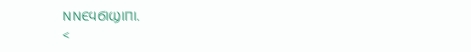ⲚⲚⲈϤϬⲒϢⲒⲠⲒ.
<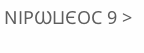ⲚⲒⲢⲰⳘⲈⲞⲤ 9 >